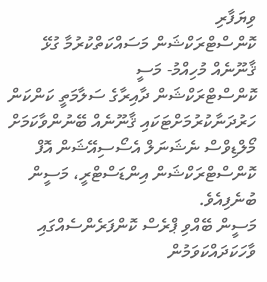ވިޔަފާރި
ކޮންސްޓްރަކްޝަން މަސައްކަތްކުރުމާ ގުޅޭ ޤާނޫނެއް މުހިއްމު- މަސީ
ކޮންސްޓްރަކްޝަން ދާއިރާގެ ސަލާމަތީ ކަންކަން ހަރުދަނާކުރުމަށްޓަކައި ޤާނޫނެއް ބޭނުންވާކަމަށް މޯލްޑިވްސް ނެޝަނަލް އެސޯސިއޭޝަން އޮފް ކޮންސްޓްރަކްޝަން އިންޑަސްޓްރީ، މަސީން ބުނެފިއެވެ.
މަސީން ބޭއްވި ޕްރެސް ކޮންފަރެންސެއްގައި ވާހަކަދައްކަވަމުން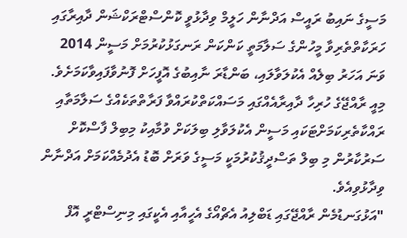މަސީގެ ނައިބު ރައީސް އަދްނާން ހަލީމް ވިދާޅުވީ ކޮންސްޓްރަކްޝަން ދާއިރާގައި ހަރަކާތްތެރިވާ މީހުންގެ ސަލާމަތީ ކަންކަން ރަނގަޅުކުރުމަށް މަސީން 2014 ވަނަ އަހަރު ބިލެއް އެކުލަވާލައި، ބަންޑާރަ ނާއިބުގެ އޮފީހަށް ފޮނުވާފައިވާކަމަށެވެ. މިއީ ރާއްޖޭގެ ހުރިހާ ދާއިރާއެއްގައި މަސައްކަތްކުރައްވާ ފަރާތްތަކެއްގެ ސަލާމަތާއި ރައްކާތެރިކަމަށްޓަކައި މަސީން އެކުލަވާލި ބިލަކަށް ވުމާއިކު މިބިލް ފާސްކޮށް ސަރުކާރުން މި ބިލް ތަސްދީޤުކުރުމަކީ މަސީގެ ވަރަށް ބޮޑު އެދުމެއްކަމަށް އަދްނާން ވިދާޅުވިއެވެ.
"އަޅުގަނޑުމެން ރާއްޖޭގައި ޑަބްލިއު އެޗްއޯގެ އެހީއާއި އެކީގައި މިނިސްޓްރީ އޮފް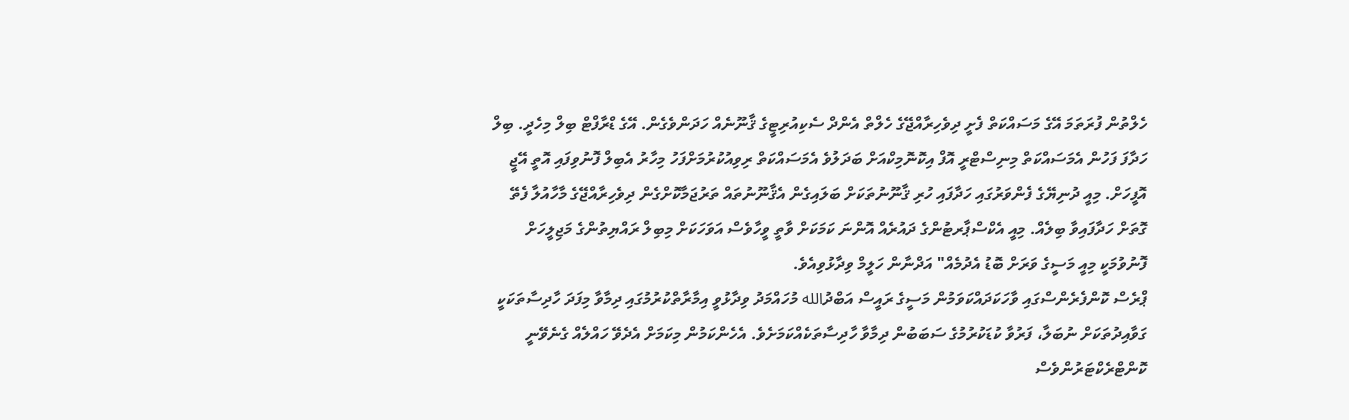ހެލްތުން ފުރަތަމަ އޭގެ މަސައްކަތް ފެށީ ދިވެހިރާއްޖޭގެ ހެލްތް އެންދް ސެކިއުރިޓީގެ ޤާނޫނެއް ހަދަންވެގެން. އޭގެ ޑްރާފްޓް ބިލް މިހެދީ. ބިލް ހަދާފަ ފަހުން އެމަސައްކަތް މިނިސްޓްރީ އޮފް އިކޮނޮމިކްއަށް ބަދަލުވެ އެމަސައްކަތް ރިވިއުކުރުމަށްފަހު މިހާރު އެބިލް ފޮނުވިފައި އޮތީ އޭޖީ އޮފީހަށް. މިއީ ދުނިޔޭގެ ފެންވަރުގައި ހަދާފައި ހުރި ޤާނޫނުތަކަށް ބަލައިގެން އެޤާނޫނުތައް ތަރުޖަމާކޮށްގެން ދިވެހިރާއްޖޭގެ މާހާއުލާ ފެތޭ ގޮތަށް ހަދާފައިވާ ބިލެއް. މިއީ އެކްސްޕާރޓުންގެ ދައުރެއް އޮންނަ ކަމަކަށް ވާތީ ވީހާވެސް އަވަހަކަށް މިބިލް ރައްޔިތުންގެ މަޖިލީހަށް ފޮނުވުމަކީ މިއީ މަސީގެ ވަރަށް ބޮޑު އެދުމެއް" އަދްނާން ހަލީމް ވިދާޅުވިއެވެ.
ޕްރެސް ކޮންފެރެންސްގައި ވާހަކަދައްކަވަމުން މަސީގެ ރައީސް އަބްދުالله މުހައްމަދު ވިދާޅުވީ އިމާރާތްކުރުމުގައި ދިމާވާ މިފަދަ ހާދިސާތަކަކީ ގަވާއިދުތަކަށް ނުބަލާ، ފަރުވާ ކުޑަކުރުމުގެ ސަބަބުން ދިމާވާ ހާދިސާތަކެއްކަމަށެވެ. އެހެންކަމުން މިކަމަށް އެދެވޭ ހައްލެއް ގެނެވޭނީ ކޮންޓްރެކްޓަރުންވެސް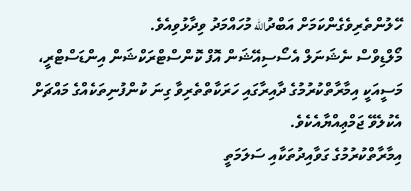ހޭލުންތެރިވެގެންކަމަށް އަބްދުالله މުހައްމަދު ވިދާޅުވިއެވެ.
މޯލްޑިވްސް ނެޝަނަލް އެސޯސިއޭޝަން އޮފް ކޮންސްޓްރަކްޝަން އިންޑަސްޓްރީ، މަސީއަކީ އިމާރާތްކުރުމުގެ ދާއިރާގައި ހަރަކާތްތެރިވާ ގިނަ ކުންފުނިތަކެއްގެ މައްޗަށް އެކުލެވޭ ޖަމްޢިއްޔާއެކެވެ.
އިމާރާތްކުރުމުގެ ގަވާއިދުތަކާއި ސަލަމަތީ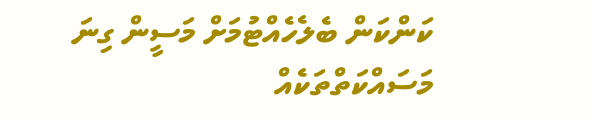ކަންކަން ބެލެހެއްޓުމަށް މަސީން ގިނަ މަސައްކަތްތަކެއް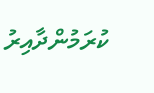ކުރަމުންދާއިރު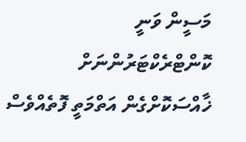މަސީން ވަނީ ކޮންޓްރެކްޓަރުންނަށް ޚާއްސަކޮށްގެން އަތްމަތީ ފޮތެއްވެސް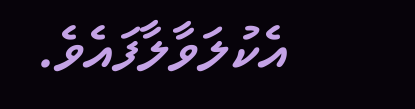އެކުލަވާލާފައެވެ.